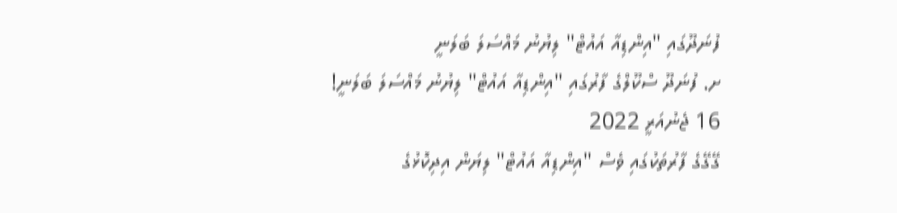ފުނަދޫގައި "އިންޑިއާ އައުޓް" ލިޔުނު މައްސަލަ ބަލަނީ
ށ. ފުނަދޫ ސްކޫލްގެ ފާރުގައި "އިންޑިއާ އައުޓް" ލިޔުނު މައްސަލަ ބަލަނީ!
16 ޖެނުއަރީ 2022
ގޭގޭގެ ފާރުތަކުގައި ވެސް "އިންޑިއާ އައުޓް" ލިޔަން އިދިކޮޅުގެ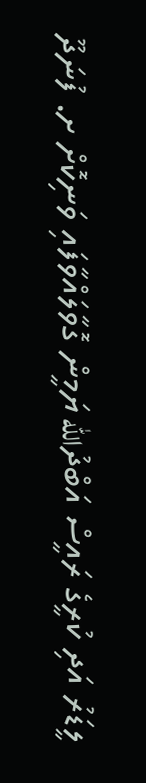ލީޑަރު އަދި ކުރީގެ ރައީސް އަބްދުالله ޔަމީން ގޮވާލައްވާފައި ވަނިކޮށް ށ. ފުނަދޫ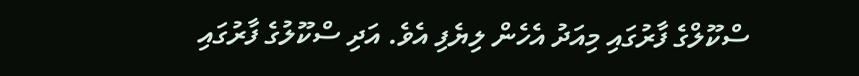ސްކޫލްގެ ފާރުގައި މިއަދު އެހެން ލިޔެފި އެވެ. އަދި ސްކޫލުގެ ފާރުގައި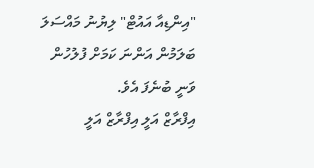"އިންޑިއާ އައުޓް" ލިޔުނު މައްސަލަ ބަލަމުން އަންނަ ކަމަށް ފުލުހުން ވަނީ ބުނެފަ އެވެ.
އިފްރާޒް އަލީ އިފްރާޒް އަލީ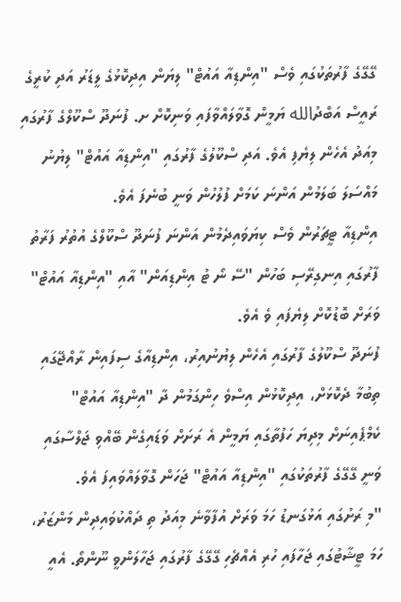ގޭގޭގެ ފާރުތަކުގައި ވެސް "އިންޑިއާ އައުޓް" ލިޔަން އިދިކޮޅުގެ ލީޑަރު އަދި ކުރީގެ ރައީސް އަބްދުالله ޔަމީން ގޮވާލައްވާފައި ވަނިކޮށް ށ. ފުނަދޫ ސްކޫލްގެ ފާރުގައި މިއަދު އެހެން ލިޔެފި އެވެ. އަދި ސްކޫލުގެ ފާރުގައި "އިންޑިއާ އައުޓް" ލިޔުނު މައްސަލަ ބަލަމުން އަންނަ ކަމަށް ފުލުހުން ވަނީ ބުނެފަ އެވެ.
އިންޑިއާ ޓީޗަރުން ވެސް ކިޔަވައިދެމުން އަންނަ ފުނަދޫ ސްކޫލްގެ އުތުރު ފަރާތު ފާރުގައި އިނގިރޭސި ބަހުން "ސޭ ނޯ ޓު އިންޑިއަން" އާއި "އިންޑިއާ އައުޓް" ވަރަށް ބޮޑުކޮށް ލިޔެފައި ވެ އެވެ.
ފުނަދޫ ސްކޫލުގެ ފާރުގައި އެހެން ލިޔުނުއިރު، އިންޑިއާގެ ސިފައިން ރާއްޖޭގައި ތިބުމާ ދެކޮޅަށް، އިދިކޮޅުން އިސްވެ ހިންގަމުން ދާ "އިންޑިއާ އައުޓް" ކެމްޕެއިނަށް މިދިޔަ ހަފުތާގައި ޔަމީން އެ ރަށަށް ވަޑައިގެން ބޭއްވި ޖަލްސާގައި ވަނީ ގޭގޭގެ ފާރުތަކުގައި "އިންޑިއާ އައުޓް" ޖަހަން ގޮވާލައްވައިފަ އެވެ.
"މި ރަށުގައި އަޅުގަނޑު ހަމަ ވަރަށް އުފާވާނެ މިއަދު ތި ދައްކުވައިދިން މަންޒަރު، ހަމަ ޓީޝާޓުގައި ޖަހާފައި ހުރި އެއްޗެހި ގޭގޭގެ ފާރުގައި ޖަހާލަންވީ ނޫންތޯ. އެއީ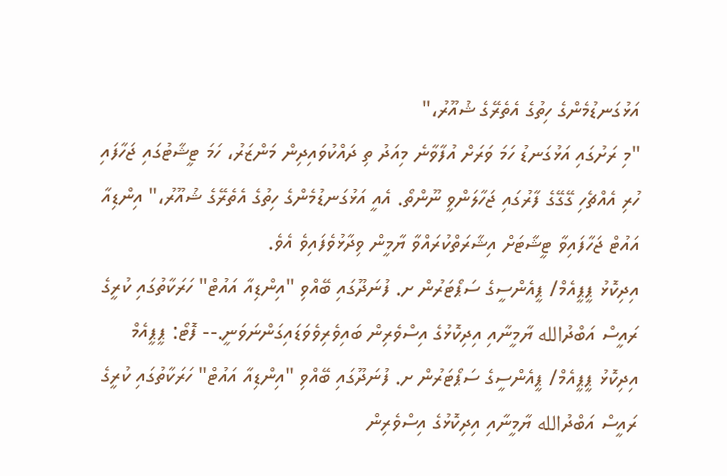އަޅުގަނޑުމެންގެ ހިތުގެ އެތެރޭގެ ޝުއޫރު،"
"މި ރަށުގައި އަޅުގަނޑު ހަމަ ވަރަށް އުފާވާނެ މިއަދު ތި ދައްކުވައިދިން މަންޒަރު، ހަމަ ޓީޝާޓުގައި ޖަހާފައި ހުރި އެއްޗެހި ގޭގޭގެ ފާރުގައި ޖަހާލަންވީ ނޫންތޯ. އެއީ އަޅުގަނޑުމެންގެ ހިތުގެ އެތެރޭގެ ޝުއޫރު،" އިންޑިއާ އައުޓް ޖަހާފައިވާ ޓީޝާޓަށް އިޝާރަތްކުރައްވާ ޔާމީން ވިދާޅުވެފައިވެ އެވެ.
އިދިކޮޅު ޕީޕީއެމް/ ޕީއެންސީގެ ސަޕޯޓަރުން ށ. ފުނަދޫގައި ބޭއްވި "އިންޑިއާ އައުޓް" ހަރަކާތުގައި ކުރީގެ ރައީސް އަބްދުالله ޔާމީނާއި އިދިކޮޅުގެ އިސްވެރިން ބައިވެރިވެވަޑައިގަންނަވަނީ.-- ފޮޓޯ: ޕީޕީއެމް
އިދިކޮޅު ޕީޕީއެމް/ ޕީއެންސީގެ ސަޕޯޓަރުން ށ. ފުނަދޫގައި ބޭއްވި "އިންޑިއާ އައުޓް" ހަރަކާތުގައި ކުރީގެ ރައީސް އަބްދުالله ޔާމީނާއި އިދިކޮޅުގެ އިސްވެރިން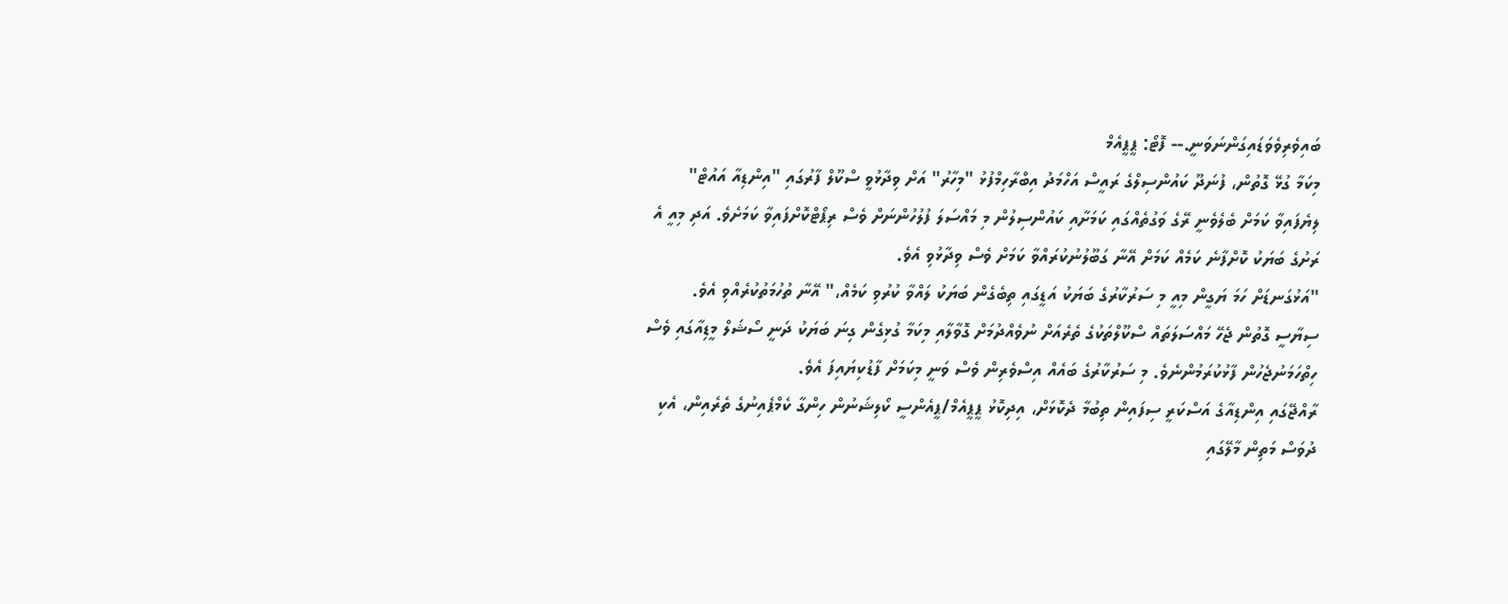ބައިވެރިވެވަޑައިގަންނަވަނީ.-- ފޮޓޯ: ޕީޕީއެމް
މިކަމާ ގުޅޭ ގޮތުން، ފުނަދޫ ކައުންސިލްގެ ރައީސް އަހްމަދު އިބްރާހިމްފުޅު "މިހާރު" އަށް ވިދާޅުވީ ސްކޫލް ފާރުގައި "އިންޑިއާ އައުޓް" ލިޔެފައިވާ ކަމަށް ބެލެވެނީ ރޭގެ ވަގުތެއްގައި ކަމަށާއި ކައުންސިލުން މި މައްސަލަ ފުލުހުންނަށް ވެސް ރިޕޯޓްކޮށްފައިވާ ކަމަށެވެ. އަދި މިއީ އެ ރަށުގެ ބަޔަކު ކޮށްފާނެ ކަމެއް ކަމަށް އޭނާ ގަބޫލުނުކުރައްވާ ކަމަށް ވެސް ވިދާޅުވި އެވެ.
"އަޅުގަނޑަށް ހަމަ ޔަގީން މިއީ މި ސަރުކާރުގެ ބަޔަކު އަޑީގައި ތިބެގެން ބަޔަކު ލައްވާ ކުރުވި ކަމެއް،" އޭނާ ތުހުމަތުކުރެއްވި އެވެ.
ސިޔާސީ ގޮތުން ޖެހޭ މައްސަލަތައް ސްކޫލްތަކުގެ ތެރެއަށް ނުވެއްދުމަށް ގޮވާލާއި މިކަމާ ގުޅިގެން ގިނަ ބަޔަކު ދަނީ ސޯޝަލް މީޑިއާގައި ވެސް ހިތްހަމަނުޖެހުން ފާޅުކުރަމުންނެވެ. މި ސަރުކާރުގެ ބައެއް އިސްވެރިން ވެސް ވަނީ މިކަމަށް ފާޑުކިޔައިފަ އެވެ.
ރާއްޖޭގައި އިންޑިއާގެ އަސްކަރީ ސިފައިން ތިބުމާ ދެކޮޅަށް، އިދިކޮޅު ޕީޕީއެމް/ޕީއެންސީ ކޯލިޝަނުން ހިންގާ ކެމްޕެއިނުގެ ތެރެއިން، އެކި ދުވަސް މަތިން މާލޭގައި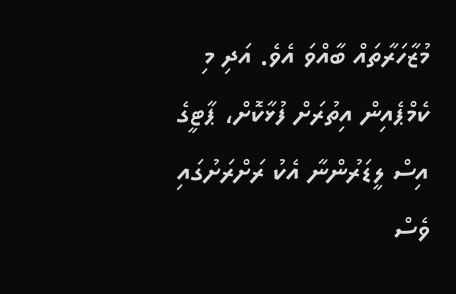މުޒާހަރާތައް ބާއްވަ އެވެ. އަދި މި ކެމްޕެއިން އިތުރަށް ފުޅާކޮށް، ޕާޓީގެ އިސް ލީޑަރުންނާ އެކު ރަށްރަށުގައި ވެސް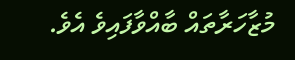މުޒާހަރާތައް ބާއްވާފައިވެ އެވެ.